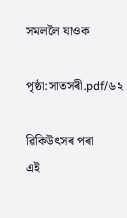সমললৈ যাওক

পৃষ্ঠা:সাতসৰী.pdf/৬২

ৱিকিউৎসৰ পৰা
এই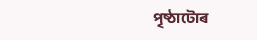পৃষ্ঠাটোৰ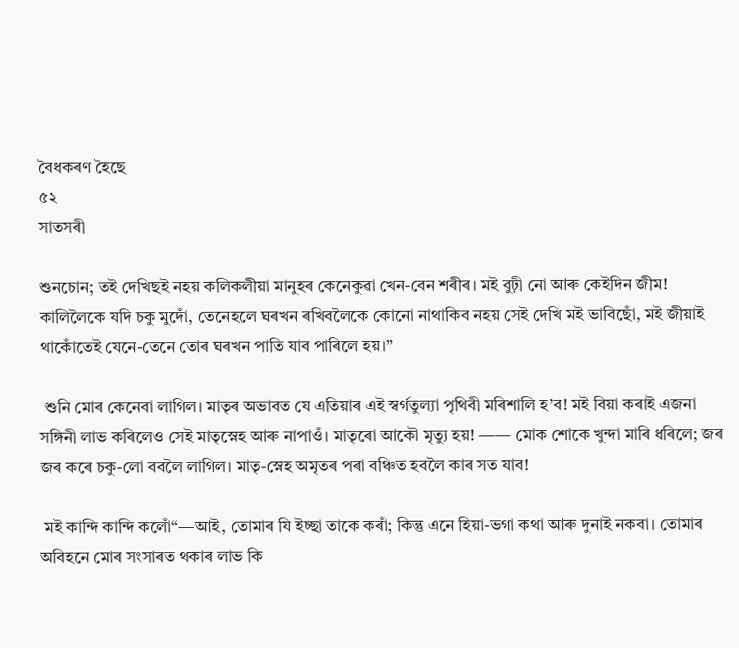বৈধকৰণ হৈছে
৫২
সাতসৰী

শুনচোন; তই দেখিছই নহয় কলিকলীয়া মানুহৰ কেনেকুৱা খেন-বেন শৰীৰ। মই বুঢ়ী নো আৰু কেইদিন জীম! কালিলৈকে যদি চকু মুদোঁ, তেনেহলে ঘৰখন ৰখিবলৈকে কোনো নাথাকিব নহয় সেই দেখি মই ভাবিছোঁ, ম‍ই জীয়াই থাকোঁতেই যেনে-তেনে তোৰ ঘৰখন পাতি যাব পাৰিলে হয়।”

 শুনি মোৰ কেনেবা লাগিল। মাতৃৰ অভাবত যে এতিয়াৰ এই স্বৰ্গতুল্যা পৃথিবী মৰিশালি হ’ব! ম‍ই বিয়া কৰাই এজনা সঙ্গিনী লাভ কৰিলেও সেই মাতৃস্নেহ আৰু নাপাওঁ। মাতৃৰো আকৌ মৃত্যু হয়! —— মোক শোকে খুন্দা মাৰি ধৰিলে; জৰ জৰ কৰে চকু-লো ববলৈ লাগিল। মাতৃ-স্নেহ অমৃতৰ পৰা বঞ্চিত হবলৈ কাৰ সত যাব!

 মই কান্দি কান্দি কলোঁ“—আই, তোমাৰ যি ইচ্ছা তাকে কৰাঁ; কিন্তু এনে হিয়া-ভগা কথা আৰু দুনাই নকবা। তোমাৰ অবিহনে মোৰ সংসাৰত থকাৰ লাভ কি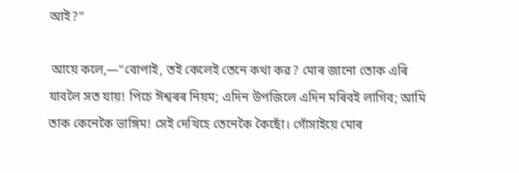আই?”

 আয়ে কলে,—“বোপাই, তই কেলেই তেনে কথা কৱ? মোৰ জানো তোক এৰি যাবলৈ সত যায়! পিচে ঈশ্বৰৰ নিয়ম; এদিন উপজিলে এদিন মৰিবই লাগিব; আমি তাক কেনেকৈ ভাঙ্গিম! সেই দেখিহে তেনেকৈ কৈছোঁ। গোঁসাইয়ে মোৰ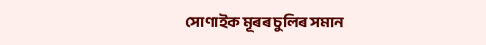সোণাইক মূৰৰ চুলিৰ সমান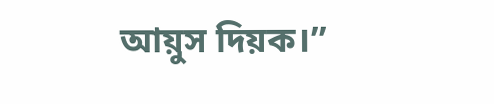আয়ুস দিয়ক।”